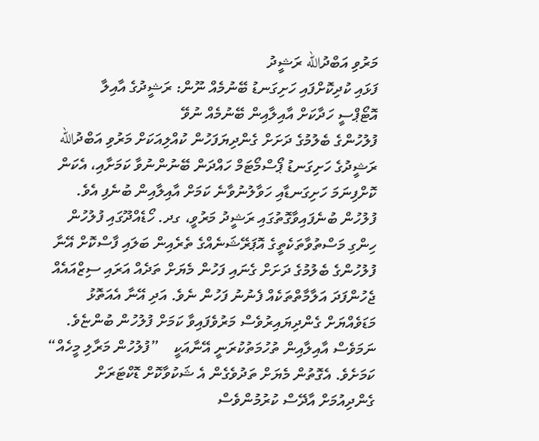މަރުވި އަބްދުالله ރަޝީދު
ފަޅައި ކުދިކޮށްފައި ހަށިގަނޑު ބޭނުމެއް ނޫން: ރަޝީދުގެ އާއިލާ
އޮޓޯޕްސީ ހަދާކަށް އާއިލާއިން ބޭނުމެއް ނުވޭ
ފުލުހުންގެ ބެލުމުގެ ދަށަށް ގެންދިޔަފަހުން ކުއްލިއަކަށް މަރުވި އަބްދުالله ރަޝީދުގެ ހަށިގަނޑު ޕޯސްމޯޓަމް ހައްދަން ބޭނުންނުވާ ކަމަށާއި، އެކަން ކޮށްފިނަމަ ހަށިގަނޑާއި ހަވާލުނުވާނެ ކަމަށް އާއިލާއިން ބުނެފި އެވެ.
ފުލުހުން ބުނެފައިވާގޮތުގައި ރަޝީދު މަރުވީ، ގދ. ހޯޑެއްދޫގައި ފުލުހުން ހިންގި މަސްތުވާތަކެތީގެ އޮޕަރޭޝަނެއްގެ ތެރެއިން ބަލައި ފާސްކޮށް އޭނާ ފުލުހުންގެ ބެލުމުގެ ދަށަށް ގެނައި ފަހުން މެޔަށް ތަދެއް އަރައި ސިޒްއައެއް ޖެހުންފަދަ އަލާމާތްތަކެއް ފެނުނު ފަހުން ނެވެ. އަދި އޭނާ އެއަތޮޅު މަޑަވެއްޔަށް ގެންދިޔައިރުވެސް މަރުވެފައިވާ ކަމަށް ފުލުހުން ބުންޏެވެ.
ނަމަވެސް އާއިލާއިން ތުހުމަތުކުރަނީ އޭނާއަކީ    ”ފުލުހުން މަރާލި މީހެއް“ ކަމަށެވެ. އެގޮތުން މެޔަށް ތަދުވެގެން އެ ޝަކުވާކޮށް ޑޮކްޓަރަށް ގެންދިއުމަށް އާދޭސް ކުރުމުންވެސް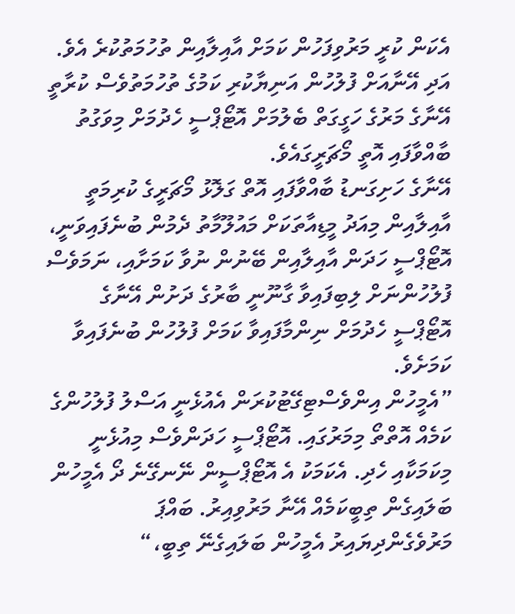އެކަން ކުރީ މަރުވިފަހުން ކަމަށް އާއިލާއިން ތުހުމަތުކުރެ އެވެ.
އަދި އޭނާއަށް ފުލުހުން އަނިޔާކުރި ކަމުގެ ތުހުމަތުވެސް ކުރާތީ އޭނާގެ މަރުގެ ހަގީގަތް ބެލުމަށް އޮޓޯޕްސީ ހެދުމަށް މިވަގުތު ބާއްވާފައި އޮތީ މޯޗަރީގައެވެ.
އޭނާގެ ހަށިގަނޑު ބާއްވާފައި އޮތް ގަލޮޅު މޯޗަރީގެ ކުރިމަތީ އާއިލާއިން މިއަދު މީޑިއާތަކަށް މައުލޫމާތު ދެމުން ބުނެފައިވަނީ، އޮޓޯޕްސީ ހަދަން އާއިލާއިން ބޭނުން ނުވާ ކަމަށާއި، ނަމަވެސް ފުލުހުންނަށް ލިބިފައިވާ ގާނޫނީ ބާރުގެ ދަށުން އޭނާގެ އޮޓޯޕްސީ ހެދުމަށް ނިންމާފައިވާ ކަމަށް ފުލުހުން ބުނެފައިވާ ކަމަށެވެ.
”އެމީހުން އިންވެސްޓިގޭޓުކުރަން އެއުޅެނީ އަސްލު ފުލުހުންގެ ކަމެއް އޮތްތޯ މިމަރުގައި. އޮޓޯޕްސީ ހަދަންވެސް މިއުޅެނީ މިކަމަކާއި ހެދި. އެކަމަކު އެ އޮޓޯޕްސީން ނޭނގޭނެ ދޯ އެމީހުން ބަލައިގެން ތިބީކަމެއް އޭނާ މަރުވިއިރު. ބައްޕަ މަރުވެގެންދިޔައިރު އެމީހުން ބަލައިގެނޭ ތިބީ،“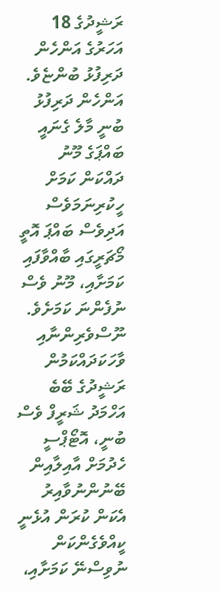ރަޝީދުގެ 18 އަހަރުގެ އަންހެން ދަރިފުޅު ބުންޏެވެ.
އަންހެން ދަރިފުޅު ބުނީ މާލެ ގެނައީ ބައްޕަގެ މޫނު ދައްކަން ކަމަށް ހީކުރިނަމަވެސް އަދިވެސް ބައްޕަ އޮތީ މޯޗަރީގައި ބާއްވާފައި ކަމަށާއި، މޫނު ވެސް ނުފެންނަ ކަމަށެވެ.
ނޫސްވެރިންނާއި ވާހަކަދައްކަމުން ރަޝީދުގެ ބޭބެ އަހްމަދު ޝަރީފް ވެސް ބުނީ، އޮޓޯޕްސީ ހެދުމަށް އާއިލާއިން ބޭނުންނުވާއިރު އެކަން ކުރަން އުޅެނީ ކީއްވެގެންކަން ނުވިސްނޭ ކަމަށާއި،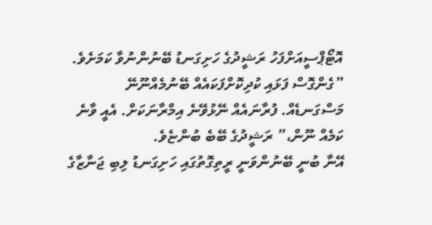އޮޓޯޕްސީއަށްފަހު ރަޝީދުގެ ހަށިގަނޑު ބޭނުންނުވާ ކަމަށެވެ.
”ގެންގޮސް ފަޅައި ކުދިކޮށްފަކައެއް ބޭނުމެއްނޫނޭ މަސްގަނޑެއް. ފުރާނައެއް ނޭޅުވޭނެ އިމްރާނަކަށް. އެއީ ވާނެ ކަމެއް ނޫން،” ރަޝީދުގެ ބޭބެ ބުންޏެވެ.
އޭނާ ބުނީ ބޭނުންވަނީ ރީތިގޮތުގައި ހަށިގަނޑު ލިބި ޖަނާޒާގެ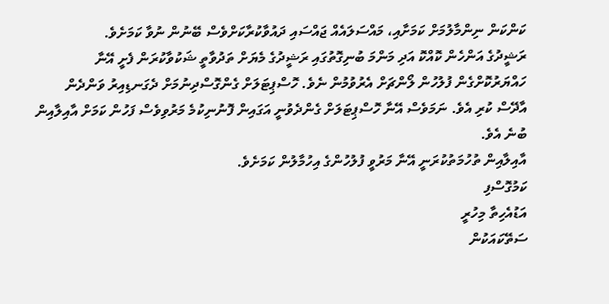ކަންކަން ނިންމާލުމަށް ކަމަށާއި، މައްސަލައެއް ޖައްސައި ދައުވާކުރާކަށްވެސް ބޭނުން ނުވާ ކަމަށެވެ.
ރަޝީދުގެ އަންހެން ކޮއްކޮ އަދި މަންމަ ބުނިގޮތުގައި ރަޝީދުގެ މެޔަށް ތަދުވާތީ ޝަކުވާކުރަން ފެށީ އޭނާ ހައްޔަރުކޮށްގެން ފުލުހުން ލޯންޗަށް އެރުވުމުން ނެވެ. ހޮސްޕިޓަލަށް ގެންގޮސްދިނުމަށް ދެގަނޑިއިރު ވަންދެން އާދޭސް ކުރި އެވެ. ނަމަވެސް އޭނާ ހޮސްޕިޓަލަށް ގެންދެވުނީ އަގައިން ފޮނުނިކުމެ މަރުވިވެސް ފަހުން ކަމަށް އާއިލާއިން ބުނެ އެވެ.
އާއިލާއިން ތުހުމަތުކުރަނީ އޭނާ މަރުވީ ފުލުހުންގެ އިހުމާލުން ކަމަށެވެ.
ކަމުގޮސްފި
އަޑުއެހިތާ މިހުރީ
ސަތޭކައަކުން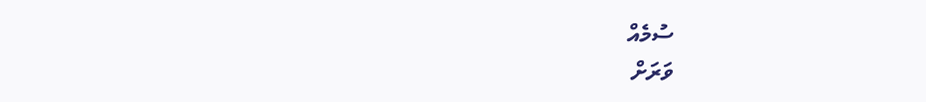ސުމެއް
ވަރަށް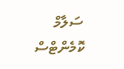ސަލާމް
ކޮމެންޓްސް